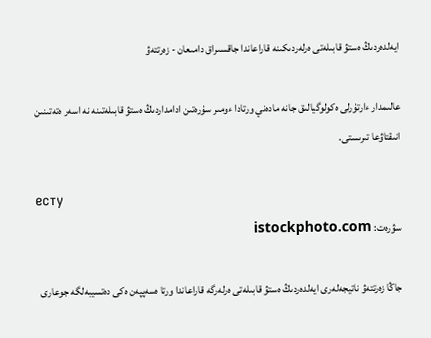ايەلدەردىڭ ەستۋ قابىلەتى ەرلەردىكىنە قاراعاندا جاقسىراق دامىعان - زەرتتەۋ

عالىمدار ءارتۇرلى ەكولوگيالىق جانە مادەني ورتادا ءومىر سۇرەتىن ادامداردىڭ ەستۋ قابىلەتىنە نە اسەر ەتەتىنىن انىقتاۋعا تىرىستى.

есту
سۋرەت: istockphoto.com

جاڭا زەرتتەۋ ناتيجەلەرى ايەلدەردىڭ ەستۋ قابىلەتى ەرلەرگە قاراعاندا ورتا ەسەپپەن ەكى دەتسيبەلگە جوعارى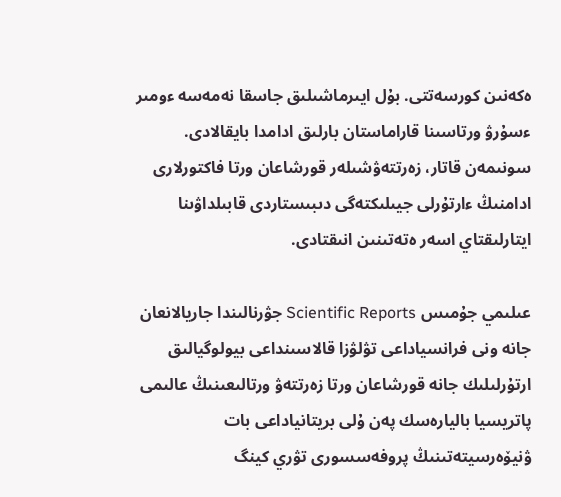ەكەنىن كورسەتتى. بۇل ايىرماشىلىق جاسقا نەمەسە ءومىر ءسۇرۋ ورتاسىنا قاراماستان بارلىق ادامدا بايقالادى. سونىمەن قاتار، زەرتتەۋشىلەر قورشاعان ورتا فاكتورلارى ادامنىڭ ءارتۇرلى جيىلىكتەگى دىبىستاردى قابىلداۋىنا ايتارلىقتاي اسەر ەتەتىنىن انىقتادى.

عىلىمي جۇمىس Scientific Reports جۋرنالىندا جاريالانعان جانە ونى فرانسياداعى تۋلۋزا قالاسىنداعى بيولوگيالىق ارتۇرلىلىك جانە قورشاعان ورتا زەرتتەۋ ورتالىعىنىڭ عالىمى پاتريسيا باليارەسك پەن ۇلى بريتانياداعى بات ۋنيۆەرسيتەتىنىڭ پروفەسسورى تۋري كينگ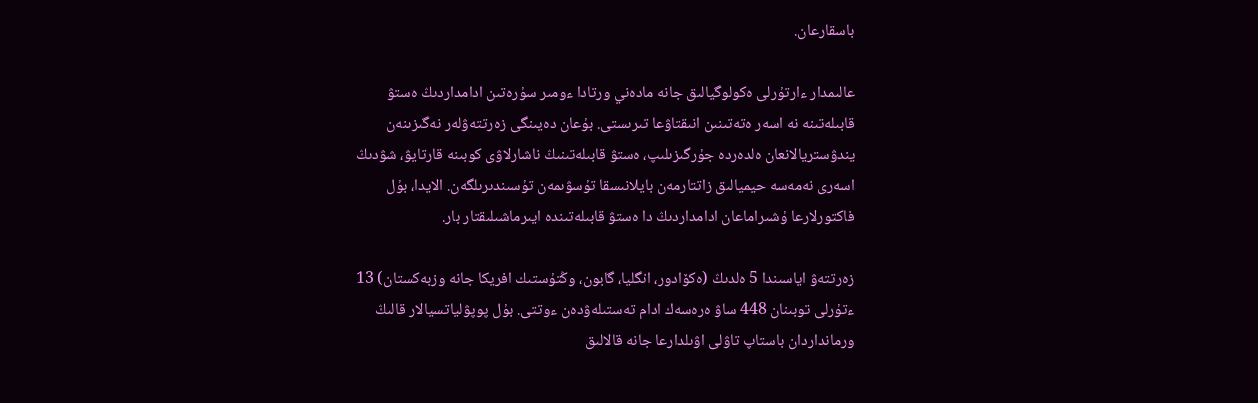باسقارعان.

عالىمدار ءارتۇرلى ەكولوگيالىق جانە مادەني ورتادا ءومىر سۇرەتىن ادامداردىڭ ەستۋ قابىلەتىنە نە اسەر ەتەتىنىن انىقتاۋعا تىرىستى. بۇعان دەيىنگى زەرتتەۋلەر نەگىزىنەن يندۋستريالانعان ەلدەردە جۇرگىزىلىپ، ەستۋ قابىلەتىنىڭ ناشارلاۋى كوبىنە قارتايۋ، شۋدىڭ اسەرى نەمەسە حيميالىق زاتتارمەن بايلانىسقا تۇسۋىمەن تۇسىندىرىلگەن. الايدا، بۇل فاكتورلارعا ۇشىراماعان ادامداردىڭ دا ەستۋ قابىلەتىندە ايىرماشىلىقتار بار.

زەرتتەۋ اياسىندا 5 ەلدىڭ (ەكۆادور، انگليا، گابون، وڭتۇستىك افريكا جانە وزبەكستان) 13 ءتۇرلى توبىنان 448 ساۋ ەرەسەك ادام تەستىلەۋدەن ءوتتى. بۇل پوپۋلياتسيالار قالىڭ ورمانداردان باستاپ تاۋلى اۋىلدارعا جانە قالالىق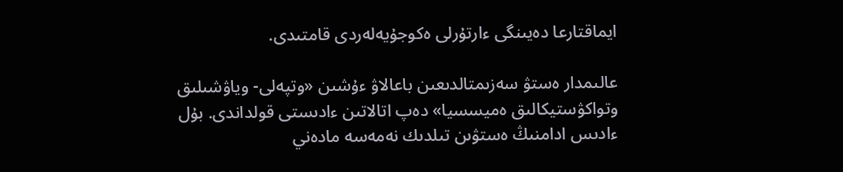ايماقتارعا دەيىنگى ءارتۇرلى ەكوجۇيەلەردى قامتىدى.

عالىمدار ەستۋ سەزىمتالدىعىن باعالاۋ ءۇشىن «وتپەلى- وياۋشىلىق وتواكۋستيكالىق ەميسسيا» دەپ اتالاتىن ءادىستى قولداندى. بۇل ءادىس ادامنىڭ ەستۋىن تىلدىك نەمەسە مادەني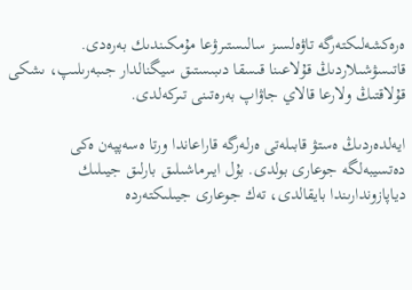ەرەكشەلىكتەرگە تاۋەلسىز سالىستىرۋعا مۇمكىندىك بەرەدى. قاتىسۋشىلاردىڭ قۇلاعىنا قىسقا دىبىستىق سيگنالدار جىبەرىلىپ، ىشكى قۇلاقتىڭ ولارعا قالاي جاۋاپ بەرەتىنى تىركەلدى.

ايەلدەردىڭ ەستۋ قابىلەتى ەرلەرگە قاراعاندا ورتا ەسەپپەن ەكى دەتسيبەلگە جوعارى بولدى. بۇل ايىرماشىلىق بارلىق جيىلىك دياپازوندارىندا بايقالدى، تەك جوعارى جيىلىكتەردە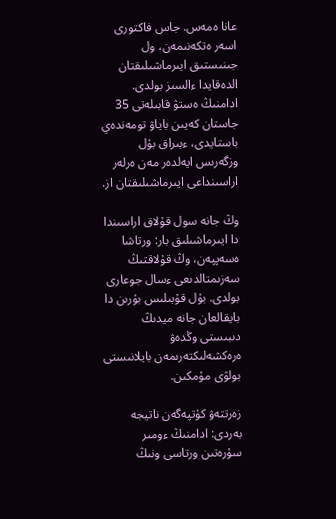عانا ەمەس. جاس فاكتورى اسەر ەتكەنىمەن، ول جىنىستىق ايىرماشىلىقتان الدەقايدا ءالسىز بولدى. ادامنىڭ ەستۋ قابىلەتى 35 جاستان كەيىن باياۋ تومەندەي باستايدى، ءبىراق بۇل وزگەرىس ايەلدەر مەن ەرلەر اراسىنداعى ايىرماشىلىقتان از.

وڭ جانە سول قۇلاق اراسىندا دا ايىرماشىلىق بار: ورتاشا ەسەپپەن، وڭ قۇلاقتىڭ سەزىمتالدىعى ءسال جوعارى بولدى. بۇل قۇبىلىس بۇرىن دا بايقالعان جانە ميدىڭ دىبىستى وڭدەۋ ەرەكشەلىكتەرىمەن بايلانىستى بولۋى مۇمكىن.

زەرتتەۋ كۇتپەگەن ناتيجە بەردى: ادامنىڭ ءومىر سۇرەتىن ورتاسى ونىڭ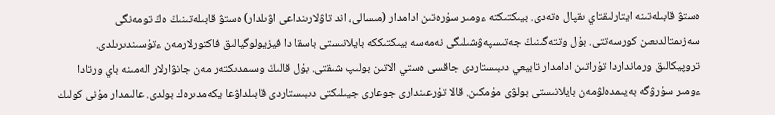ەستۋ قابىلەتىنە ايتارلىقتاي ىقپال ەتەدى. بيىكتىكتە ءومىر سۇرەتىن ادامدار (مىسالى، اند تاۋلارىنداعى اۋىلدار) ەستۋ قابىلەتىنىڭ ەڭ تومەنگى سەزىمتالدىعىن كورسەتتى. بۇل وتتەگىنىڭ جەتىسپەۋشىلىگى نەمەسە بيىكتىككە بايلانىستى باسقا دا فيزيولوگيالىق فاكتورلارمەن ءتۇسىندىرىلدى. تروپيكالىق ورمانداردا تۇراتىن ادامدار تابيعي دىبىستاردى جاقسى ەستي الاتىن بولىپ شىقتى. بۇل قالىڭ وسىمدىكتەر مەن جانۋارلار الەمىنە باي ورتادا ءومىر سۇرۋگە بەيىمدەلۋمەن بايلانىستى بولۋى مۇمكىن. قالا تۇرعىندارى جوعارى جيىلىكتى دىبىستاردى قابىلداۋعا يكەمدىرەك بولدى. عالىمدار مۇنى كولىك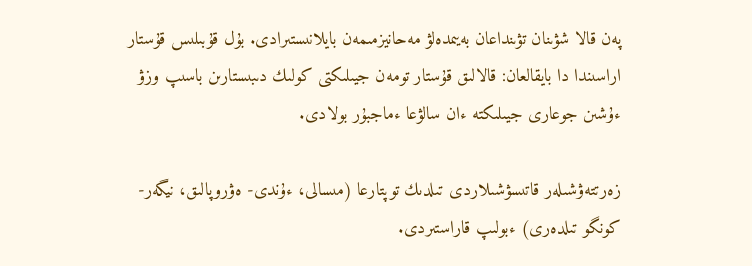پەن قالا شۋىنان تۋىنداعان بەيىمدەلۋ مەحانيزمىمەن بايلانىستىرادى. بۇل قۇبىلىس قۇستار اراسىندا دا بايقالعان: قالالىق قۇستار تومەن جيىلىكتى كولىك دىبىستارىن باسىپ وزۋ ءۇشىن جوعارى جيىلىكتە ءان سالۋعا ءماجبۇر بولادى.

زەرتتەۋشىلەر قاتىسۋشىلاردى تىلدىك توپتارعا (مىسالى، ءۇندى- ەۋروپالىق، نيگەر- كونگو تىلدەرى) ءبولىپ قاراستىردى.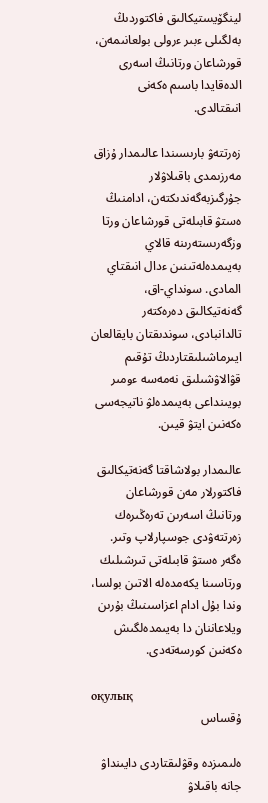لينگۆيستيكالىق فاكتوردىڭ بەلگىلى ءبىر ءرولى بولعانىمەن، قورشاعان ورتانىڭ اسەرى الدەقايدا باسىم ەكەنى انىقتالدى.

زەرتتەۋ بارىسىندا عالىمدار ۇزاق مەرزىمدى باقىلاۋلار جۇرگىزبەگەندىكتەن، ادامنىڭ ەستۋ قابىلەتى قورشاعان ورتا وزگەرىستەرىنە قالاي بەيىمدەلەتىنىن ءدال انىقتاي المادى. سونداي-اق، گەنەتيكالىق دەرەكتەر تالدانبادى، سوندىقتان بايقالعان ايىرماشىلىقتاردىڭ تۇقىم قۋالاۋشىلىق نەمەسە ءومىر بويىنداعى بەيىمدەلۋ ناتيجەسى ەكەنىن ايتۋ قيىن.

عالىمدار بولاشاقتا گەنەتيكالىق فاكتورلار مەن قورشاعان ورتانىڭ اسەرىن تەرەڭىرەك زەرتتەۋدى جوسپارلاپ وتىر. ەگەر ەستۋ قابىلەتى تىرشىلىك ورتاسىنا يكەمدەلە الاتىن بولسا، وندا بۇل ادام اعزاسىنىڭ بۇرىن ويلاعاننان دا بەيىمدەلگىش ەكەنىن كورسەتەدى.

оқулық
ۇقساس

ەلىمىزدە وقۋلىقتاردى دايىنداۋ جانە باقىلاۋ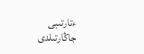ءتارتىبى جاڭارتىلدى